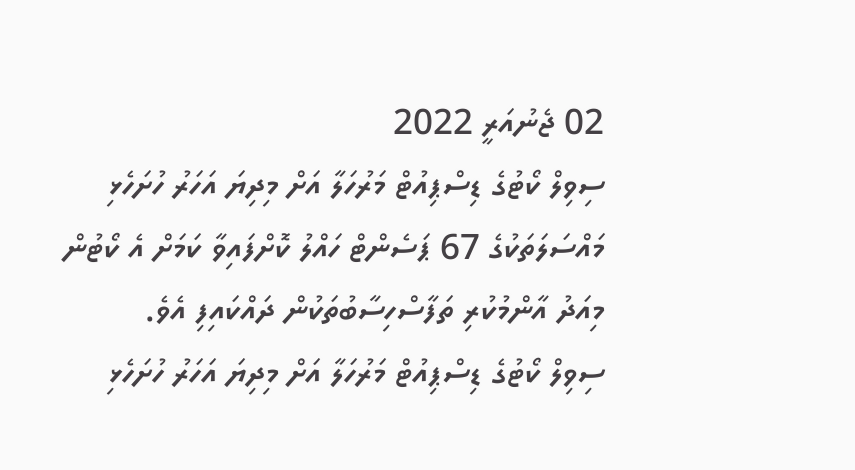02 ޖެނުއަރީ 2022
ސިވިލް ކޯޓުގެ ޑިސްޕިއުޓް މަރުހަލާ އަށް މިދިޔަ އަހަރު ހުށަހެޅި މައްސަލަތަކުގެ 67 ޕަސެންޓް ހައްލު ކޮށްފައިވާ ކަމަށް އެ ކޯޓުން މިއަދު އާންމުކުރި ތަފާސްހިސާބުތަކުން ދައްކައިފި އެވެ.
ސިވިލް ކޯޓުގެ ޑިސްޕިއުޓް މަރުހަލާ އަށް މިދިޔަ އަހަރު ހުށަހެޅި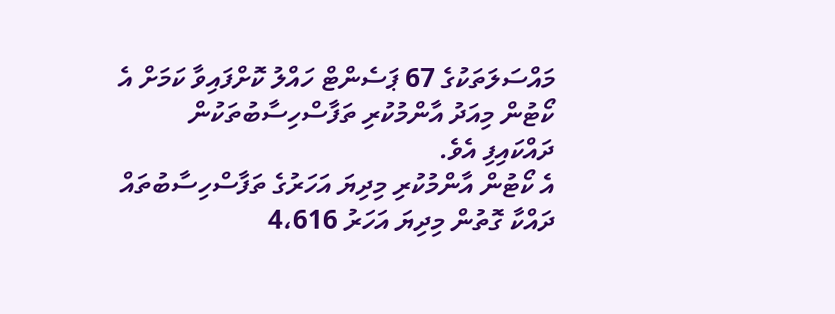މައްސަލަތަކުގެ 67 ޕަސެންޓް ހައްލު ކޮށްފައިވާ ކަމަށް އެ ކޯޓުން މިއަދު އާންމުކުރި ތަފާސްހިސާބުތަކުން ދައްކައިފި އެވެ.
އެ ކޯޓުން އާންމުކުރި މިދިޔަ އަހަރުގެ ތަފާސްހިސާބުތައް ދައްކާ ގޮތުން މިދިޔަ އަހަރު 4،616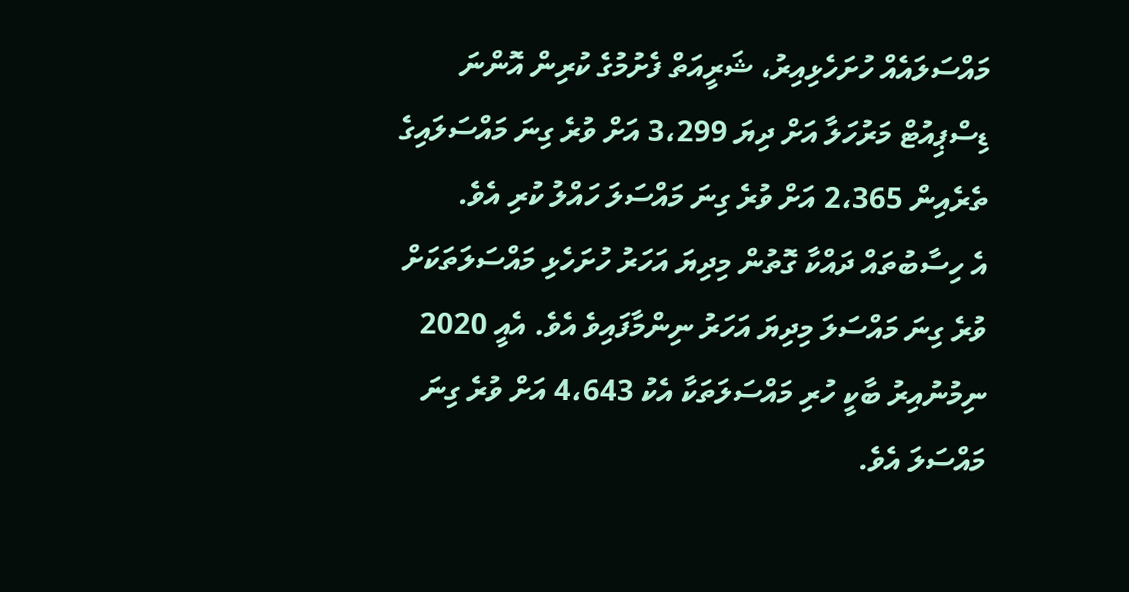މައްސަލައެއް ހުށަހެޅިއިރު، ޝަރީއަތް ފެށުމުގެ ކުރިން އޮންނަ ޑިސްޕިއުޓް މަރުހަލާ އަށް ދިޔަ 3،299 އަށް ވުރެ ގިނަ މައްސަލައިގެ ތެރެއިން 2،365 އަށް ވުރެ ގިނަ މައްސަލަ ހައްލު ކުރި އެވެ.
އެ ހިސާބުތައް ދައްކާ ގޮތުން މިދިޔަ އަހަރު ހުށަހެޅި މައްސަލަތަކަށް ވުރެ ގިނަ މައްސަލަ މިދިޔަ އަހަރު ނިންމާފައިވެ އެވެ. އެއީ 2020 ނިމުނުއިރު ބާކީ ހުރި މައްސަލަތަކާ އެކު 4،643 އަށް ވުރެ ގިނަ މައްސަލަ އެވެ.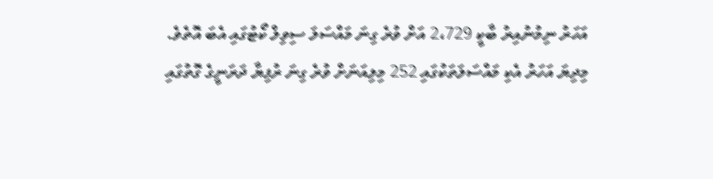އަހަރު ނިމުނުއިރު ބާކީ 2،729 އަށް ވުރެ ގިނަ މައްސަލަ ސިވިލް ކޯޓުގައި އެބަ އޮތެވެ.
މިދިޔަ އަހަރު އެކި މައްސަލަތަކުގައި 252 މިލިއަނަށް ވުރެ ގިނަ ރުފިޔާ ދަރަނީގެ ގޮތުގައި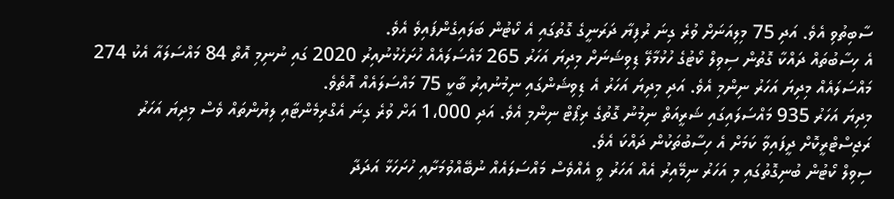ސާބިތުވި އެވެ. އަދި 75 މިލިއަނަށް ވުރެ ގިނަ ރުފިޔާ ދަރަނީގެ ގޮތުގައި އެ ކޯޓުން ބަލައިގެންފައިވެ އެވެ.
އެ ހިސާބުތައް ދައްކާ ގޮތުން ސިވިލް ކޯޓުގެ ހުޅުމާލޭ ޑިވިޝަނަށް މިދިޔަ އަހަރު 265 މައްސަލައެއް ހުށަހެޅުނުއިރު 2020 ގައި ނުނިމި އޮތް 84 މައްސަލައާ އެކު 274 މައްސަލައެއް މިދިޔަ އަހަރު ނިންމި އެވެ. އަދި މިދިޔަ އަހަރު އެ ޑިވިޝަންގައި ނިމުނުއިރު ބާކީ 75 މައްސަލައެއް އޮތެވެ.
މިދިޔަ އަހަރު 935 މައްސަލައިގައި ޝަރީއަތް ނިމުނު ގޮތުގެ ރިޕޯޓް ނިންމި އެވެ. އަދި 1،000 އަށް ވުރެ ގިނަ އެގްރިމެންޓާއި ލިޔުންތައް ވެސް މިދިޔަ އަހަރު ރަޖިސްޓްރީކޮށް ދީފައިވާ ކަމަށް އެ ހިސާބުތަކުން ދައްކަ އެވެ.
ސިވިލް ކޯޓުން ބުނިގޮތުގައި މި އަހަރު ނިމޭއިރު އެއް އަހަރު ވީ އެއްވެސް މައްސަލައެއް ނުބޭއްވުމަށާއި ހުށަހަޅާ އަދަދާ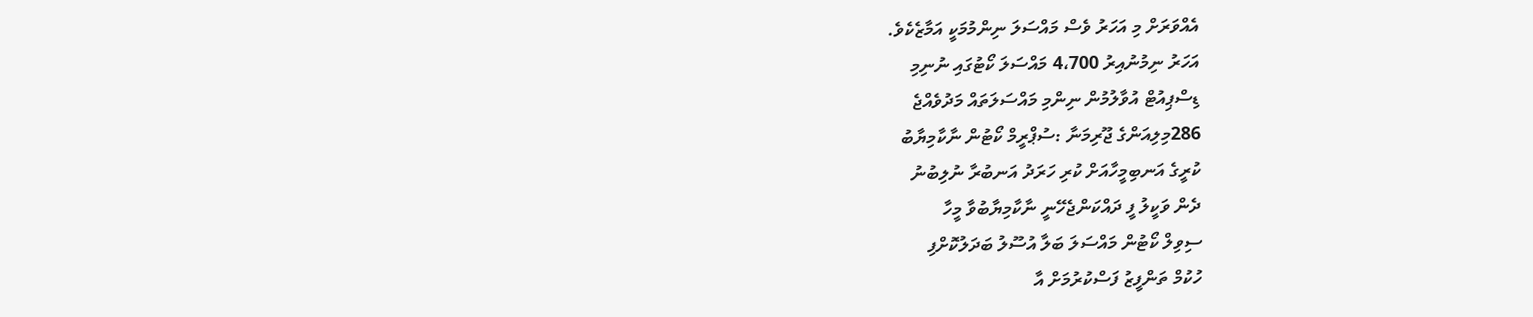އެއްވަރަށް މި އަހަރު ވެސް މައްސަލަ ނިންމުމަކީ އަމާޒެކެވެ.
އަހަރު ނިމުނުއިރު 4،700 މައްސަލަ ކޯޓުގައި ނުނިމި
ޑިސްޕިއުޓް އުވާލުމުން ނިންމި މައްސަލަތައް މަދުވެއްޖެ
286މިލިއަންގެ ޖޫރިމަނާ :ސުޕްރީމް ކޯޓުން ނާކާމިޔާބު
ކުރީގެ އަނބިމީހާއަށް ކުރި ހަރަދު އަނބުރާ ނުލިބުނު
ދެން ވަކީލު ފީ ދައްކަންޖެހޭނީ ނާކާމިޔާބުވާ މީހާ
ސިވިލް ކޯޓުން މައްސަލަ ބަލާ އުސޫލު ބަދަލުކޮށްފި
ހުކުމް ތަންފީޒު ފަސްކުރުމަށް އާ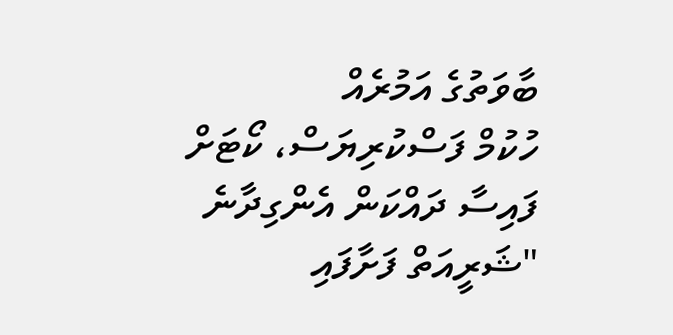ބާވަތުގެ އަމުރެއް
ހުކުމް ފަސްކުރިޔަސް، ކޯޓަށް ފައިސާ ދައްކަން އެންގިދާނެ
"ޝަރީއަތް ފަށާފައި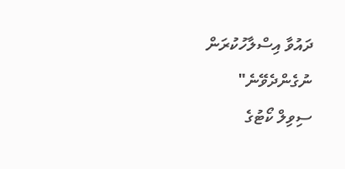ދައުވާ އިސްލާހުކުރަން ނުގެންދެވޭނެ"
ސިވިލް ކޯޓުގެ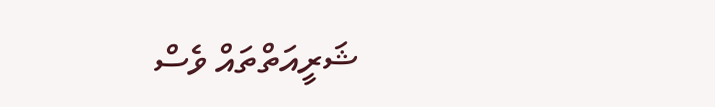ޝަރީއަތްތައް ވެސް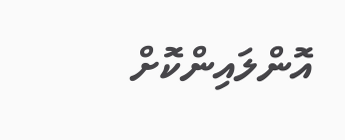އޮންލައިންކޮށް